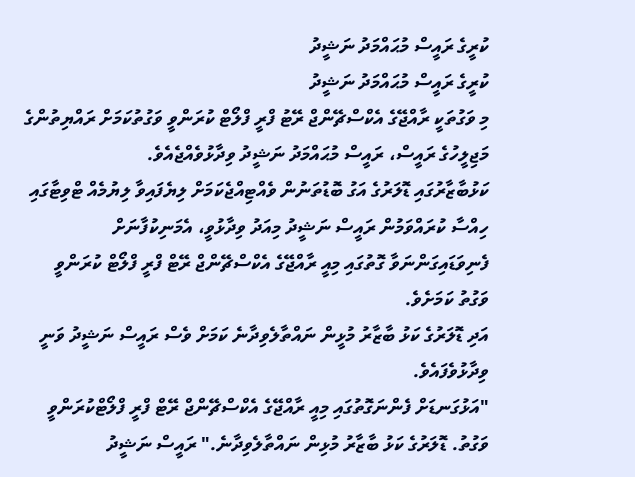ކުރީގެ ރައީސް މުޙައްމަދު ނަޝީދު
ކުރީގެ ރައީސް މުޙައްމަދު ނަޝީދު
މި ވަގުތަކީ ރާއްޖޭގެ އެކްސްޗޭންޖް ރޭޓު ފްރީ ފްލޯޓް ކުރަންވީ ވަގުތުކަމަށް ރައްޔިތުންގެ މަޖިލީހުގެ ރައީސް، ރައީސް މުޙައްމަދު ނަޝީދު ވިދާޅުވެއްޖެއެވެ.
ކަޅުބާޒާރުގައި ޑޮލަރުގެ އަގު ބޮޑުތަނުން ވެއްޓިއްޖެކަމަށް ލިޔެފައިވާ ލިޔުމެއް ޓްވިޓާގައި ހިއްސާ ކުރައްވަމުން ރައީސް ނަޝީދު މިއަދު ވިދާޅުވީ، އެމަނިކުފާނަށް ފެނިވަޑައިގަންނަވާ ގޮތުގައި މިއީ ރާއްޖޭގެ އެކްސްޗޭންޖް ރޭޓް ފްރީ ފްލޯޓް ކުރަންވީ ވަގުތު ކަމަށެވެ.
އަދި ޑޮލަރުގެ ކަޅު ބާޒާރު މުޅީން ނައްތާލެވިދާނެ ކަމަށް ވެސް ރައީސް ނަޝީދު ވަނީ ވިދާޅުވެފައެވެ.
"އަޅުގަނޑަށް ފެންނަގޮތުގައި މިއީ ރާއްޖޭގެ އެކްސްޗޭންޖް ރޭޓް ފްރީ ފްލޯޓްކުރަންވީ ވަގުތު. ޑޮލަރުގެ ކަޅު ބާޒާރު މުޅިން ނައްތާލެވިދާނެ." ރައީސް ނަޝީދު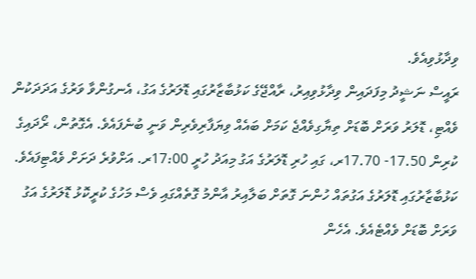ވިދާޅުވިއެވެ.
ރައީސް ނަޝީދު މިފަދައިން ވިދާޅުވިއިރު، ރާއްޖޭގެ ކަޅުބާޒާރުގައި ޑޮލަރުގެ އަގު، އެނގުންވާ ވަރުގެ އަދަދަކުން ވެއްޓި، ޑޮލަރު ވަރަށް ބޮޑަށް ތިޔާގިވެއްޖެ ކަމަށް ބައެއް ވިޔަފާރިވެރިން ވަނީ ބުނެފައެވެ. އެގޮތުން، ރޯދައިގެ ކުރިން 17.50- 17.70ރ، ގައި ހުރި ޑޮލަރުގެ އަގު މިއަދު ހުރީ 17:00ރ. އަށްވުރެ ދަށަށް ވެއްޓިފައެވެ.
ކަޅުބާޒާރުގައި ޑޮލަރުގެ އަގުތައް ހުންނަ ގޮތަށް ބަލާއިރު އާންމު ގޮތެއްގައި ވެސް މަހުގެ ކުރީކޮޅު ޑޮލަރުގެ އަގު ވަރަށް ބޮޑަށް ވެއްޓެއެވެ. އެހެން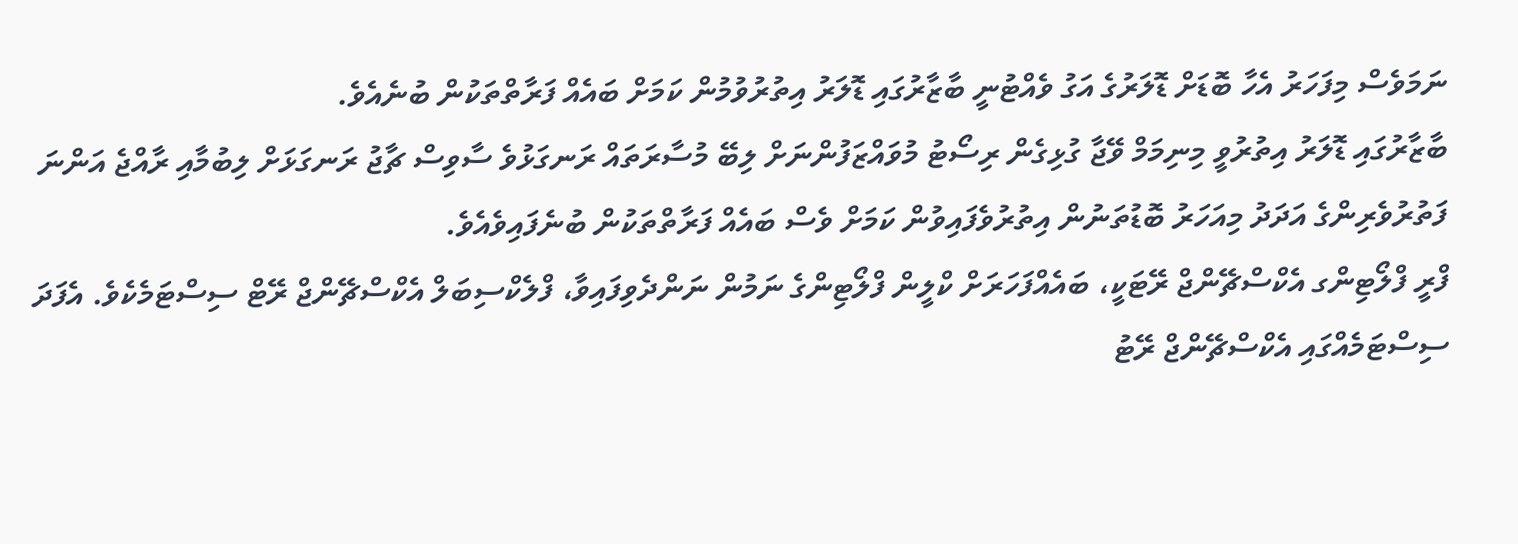ނަމަވެސް މިފަހަރު އެހާ ބޮޑަށް ޑޮލަރުގެ އަގު ވެއްޓުނީ ބާޒާރުގައި ޑޮލަރު އިތުރުވުމުން ކަމަށް ބައެއް ފަރާތްތަކުން ބުނެއެވެ.
ބާޒާރުގައި ޑޮލަރު އިތުރުވީ މިނިމަމް ވޭޖާ ގުޅިގެން ރިސޯޓު މުވައްޒަފުންނަށް ލިބޭ މުސާރަތައް ރަނގަޅުވެ ސާވިސް ޗާޖު ރަނގަޅަށް ލިބުމާއި ރާއްޖެ އަންނަ ފަތުރުވެރިންގެ އަދަދު މިއަހަރު ބޮޑުތަނުން އިތުރުވެފައިވުން ކަމަށް ވެސް ބައެއް ފަރާތްތަކުން ބުނެފައިވެއެވެ.
ފްރީ ފްލޯޓިންގ އެކްސްޗޭންޖް ރޭޓަކީ، ބައެއްފަހަރަށް ކްލީން ފްލޯޓިންގެ ނަމުން ނަންދެވިފައިވާ، ފްލެކްސިބަލް އެކްސްޗޭންޖް ރޭޓް ސިސްޓަމެކެވެ. އެފަދަ ސިސްޓަމެއްގައި އެކްސްޗޭންޖް ރޭޓު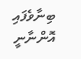ބިނާވެފައި އޮންނާނީ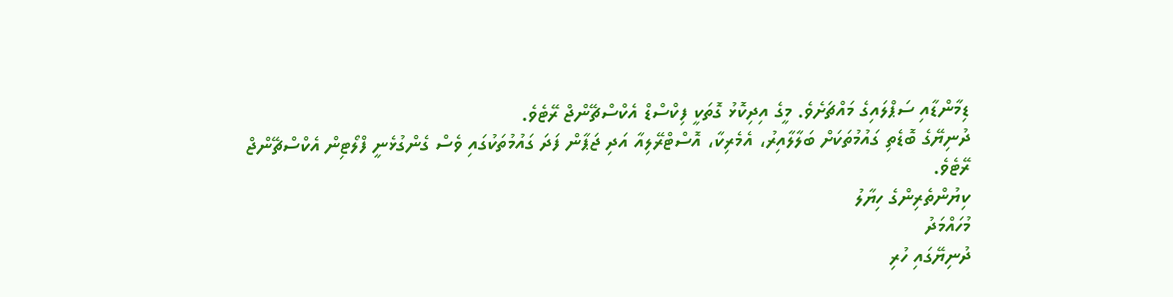ޑިމާންޑާއި ސަޕްލައިގެ މައްޗަށެވެ. މީގެ އިދިކޮޅު ގޮތަކީ ފިކްސްޑް އެކްސްޗޭންޖް ރޭޓެވެ.
ދުނިޔޭގެ ބޮޑެތި ގައުމުތަކަށް ބަލާލާއިރު، އެމެރިކާ، އޮސްޓްރޭލިއާ އަދި ޖަޕާން ފަދަ ގައުމުތަކުގައި ވެސް ގެންގުޅެނީ ފްލޯޓިން އެކްސްޗޭންޖް ރޭޓެވެ.
ކިޔުންތެރިންގެ ހިޔާލު
މުހައްމަދު
ދުނިޔޭގައި ހުރި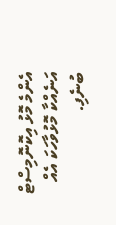އެންމެ މޮޅު އިކޮނޮމިސްޓް އަނެއްކާ މޮޅުވާހަކަ އެއް ބުނެފި.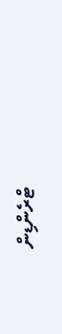ޓްރެންޑިން